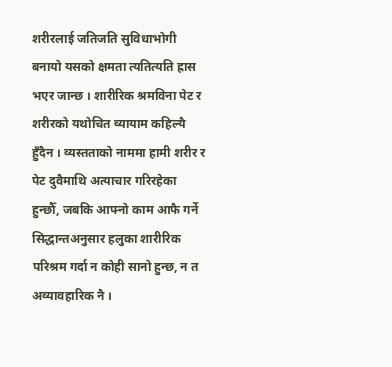शरीरलाई जतिजति सुविधाभोगी बनायो यसको क्षमता त्यतित्यति ह्रास भएर जान्छ । शारीरिक श्रमविना पेट र शरीरको यथोचित व्यायाम कहिल्यै हुँदैन । व्यस्तताको नाममा हामी शरीर र पेट दुवैमाथि अत्याचार गरिरहेका हुन्छौँ, जबकि आफ्नो काम आफै गर्ने सिद्धान्तअनुसार हलुका शारीरिक परिश्रम गर्दा न कोही सानो हुन्छ, न त अव्यावहारिक नै ।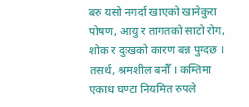बरु यसो नगर्दा खाएको खानेकुरा पोषण, आयु र तागतको साटो रोग, शोक र दुःखको कारण बन्न पुग्दछ । तसर्थ, श्रमशील बनौँ । कम्तिमा एकाध घण्टा नियमित रुपले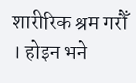शारीरिक श्रम गरौँ । होइन भने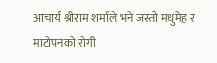आचार्य श्रीराम शर्माले भने जस्तो मधुमेह र माटोपनको रोगी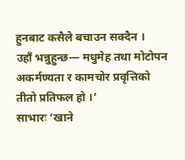हुनबाट कसैले बचाउन सक्दैन ।
उहाँ भन्नुहुन्छ— मधुमेह तथा मोटोपन अकर्मण्यता र कामचोर प्रवृत्तिको तीतो प्रतिफल हो ।’
साभारः ‘खाने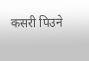कसरी पिउने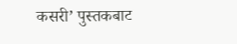कसरी’ पुस्तकबाट